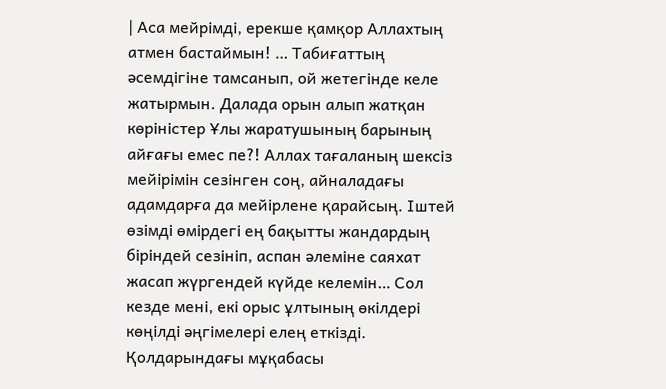| Аса мейрімді, ерекше қамқор Аллахтың атмен бастаймын! … Табиғаттың әсемдігіне тамсанып, ой жетегінде келе жатырмын. Далада орын алып жатқан көріністер Ұлы жаратушының барының айғағы емес пе?! Аллах тағаланың шексіз мейірімін сезінген соң, айналадағы адамдарға да мейірлене қарайсың. Іштей өзімді өмірдегі ең бақытты жандардың біріндей сезініп, аспан әлеміне саяхат жасап жүргендей күйде келемін… Сол кезде мені, екі орыс ұлтының өкілдері көңілді әңгімелері елең еткізді. Қолдарындағы мұқабасы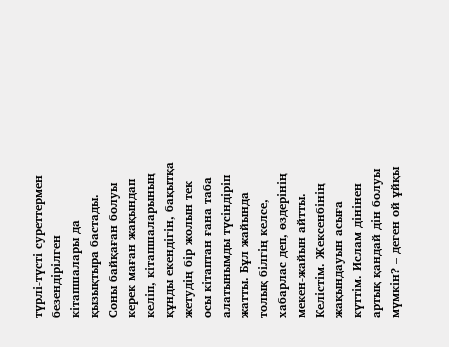түрлі-түсті суреттермен безендірілген кітапшалары да қызықтыра бастады. Соны байқаған болуы керек маған жақындап келіп, кітапшаларының құнды екендігін, бақытқа жетудің бір жолын тек осы кітаптан ғана таба алатынымды түсіндіріп жатты. Бұл жайында толық білгің келсе, хабарлас деп, өздерінің мекен-жайын айтты. Келістім. Жексенбінің жақындауын асыға күттім. Ислам дінінен артық қандай дін болуы мүмкін? – деген ой ұйқы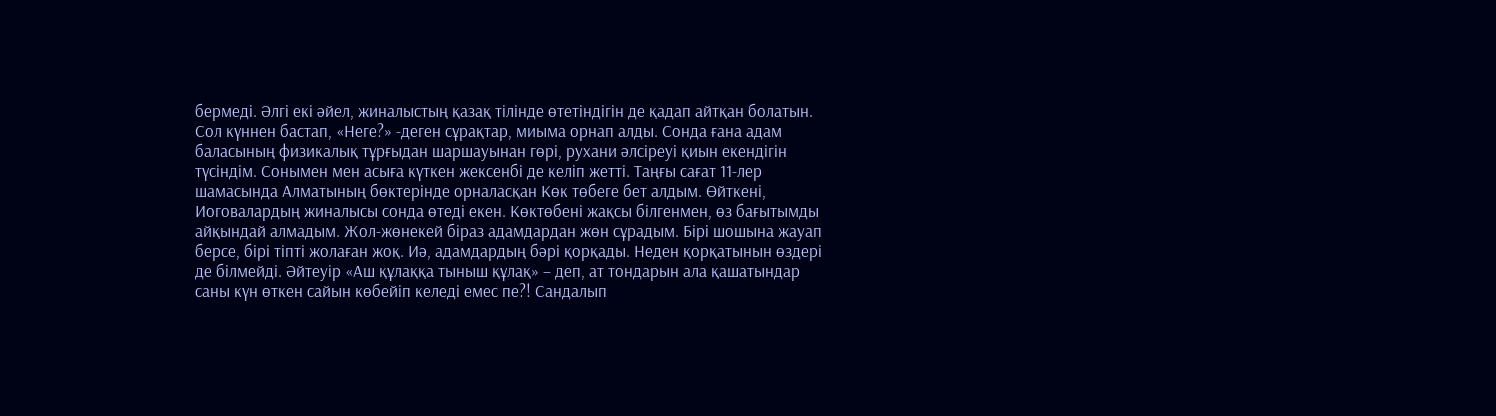бермеді. Әлгі екі әйел, жиналыстың қазақ тілінде өтетіндігін де қадап айтқан болатын. Сол күннен бастап, «Неге?» -деген сұрақтар, миыма орнап алды. Сонда ғана адам баласының физикалық тұрғыдан шаршауынан гөрі, рухани әлсіреуі қиын екендігін түсіндім. Сонымен мен асыға күткен жексенбі де келіп жетті. Таңғы сағат 11-лер шамасында Алматының бөктерінде орналасқан Көк төбеге бет алдым. Өйткені, Иоговалардың жиналысы сонда өтеді екен. Көктөбені жақсы білгенмен, өз бағытымды айқындай алмадым. Жол-жөнекей біраз адамдардан жөн сұрадым. Бірі шошына жауап берсе, бірі тіпті жолаған жоқ. Иә, адамдардың бәрі қорқады. Неден қорқатынын өздері де білмейді. Әйтеуір «Аш құлаққа тыныш құлақ» – деп, ат тондарын ала қашатындар саны күн өткен сайын көбейіп келеді емес пе?! Сандалып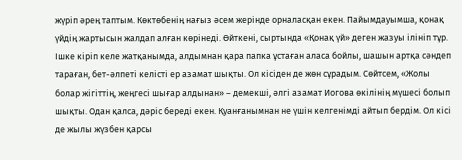жүріп әрең таптым. Көктөбенің нағыз әсем жерінде орналасқан екен. Пайымдауымша, қонақ үйдің жартысын жалдап алған көрінеді. Өйткені, сыртында «Қонақ үй» деген жазуы ілініп тұр. Ішке кіріп келе жатқанымда, алдымнан қара папка ұстаған аласа бойлы, шашын артқа сәндеп тараған, бет-әлпеті келісті ер азамат шықты. Ол кісіден де жөн сұрадым. Сөйтсем, «Жолы болар жігіттің, жеңгесі шығар алдынан» – демекші, әлгі азамат Иогова өкілінің мүшесі болып шықты. Одан қалса, дәріс береді екен. Қуанғанымнан не үшін келгенімді айтып бердім. Ол кісі де жылы жүзбен қарсы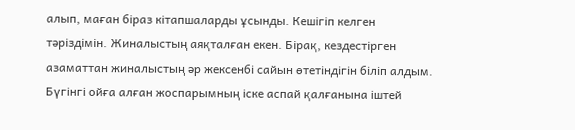алып, маған біраз кітапшаларды ұсынды. Кешігіп келген тәріздімін. Жиналыстың аяқталған екен. Бірақ, кездестірген азаматтан жиналыстың әр жексенбі сайын өтетіндігін біліп алдым. Бүгінгі ойға алған жоспарымның іске аспай қалғанына іштей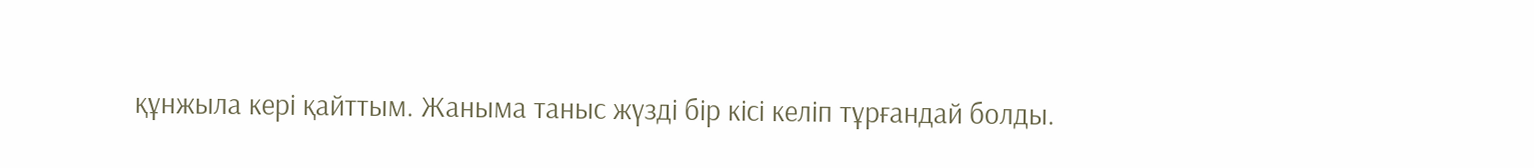құнжыла кері қайттым. Жаныма таныс жүзді бір кісі келіп тұрғандай болды.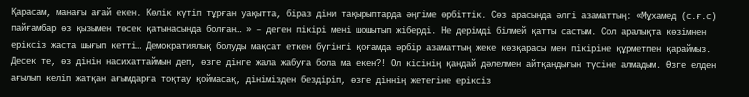Қарасам, манағы ағай екен. Көлік күтіп тұрған уақытта, біраз діни тақырыптарда әңгіме өрбіттік. Сөз арасында әлгі азаматтың: «Мұхамед (с.ғ.с) пайғамбар өз қызымен төсек қатынасында болған… » – деген пікірі мені шошытып жіберді. Не дерімді білмей қатты састым. Сол аралықта көзімнен еріксіз жаста шығып кетті… Демократиялық болуды мақсат еткен бүгінгі қоғамда әрбір азаматтың жеке көзқарасы мен пікіріне құрметпен қараймыз. Десек те, өз дінін насихаттаймын деп, өзге дінге жала жабуға бола ма екен?! Ол кісінің қандай дәлелмен айтқандығын түсіне алмадым. Өзге елден ағылып келіп жатқан ағымдарға тоқтау қоймасақ, дінімізден бездіріп, өзге діннің жетегіне еріксіз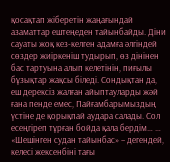қосақтап жіберетін жаңағындай азаматтар ештеңеден тайынбайды. Діни сауаты жоқ кез-келген адамға әлгіндей сөздер жиіркеніш тудырып, өз дінінен бас тартуына алып келетінін, пиғылы бұзықтар жақсы біледі. Сондықтан да, еш дерексіз жалған айыптауларды жәй ғана пенде емес, Пайғамбарымыздың үстіне де қорықпай аудара салады. Сол есеңгіреп тұрған бойда қала бердім… … «Шешінген судан тайынбас» – дегендей, келесі жексенбіні тағы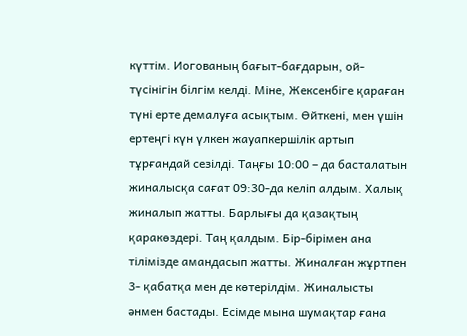күттім. Иогованың бағыт-бағдарын, ой-түсінігін білгім келді. Міне, Жексенбіге қараған түні ерте демалуға асықтым. Өйткені, мен үшін ертеңгі күн үлкен жауапкершілік артып тұрғандай сезілді. Таңғы 10:00 – да басталатын жиналысқа сағат 09:30-да келіп алдым. Халық жиналып жатты. Барлығы да қазақтың қаракөздері. Таң қалдым. Бір-бірімен ана тілімізде амандасып жатты. Жиналған жұртпен 3- қабатқа мен де көтерілдім. Жиналысты әнмен бастады. Есімде мына шумақтар ғана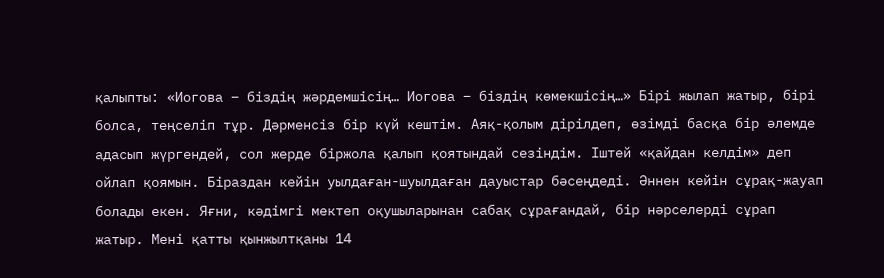қалыпты: «Иогова – біздің жәрдемшісің… Иогова – біздің көмекшісің…» Бірі жылап жатыр, бірі болса, теңселіп тұр. Дәрменсіз бір күй кештім. Аяқ-қолым дірілдеп, өзімді басқа бір әлемде адасып жүргендей, сол жерде біржола қалып қоятындай сезіндім. Іштей «қайдан келдім» деп ойлап қоямын. Біраздан кейін уылдаған-шуылдаған дауыстар бәсеңдеді. Әннен кейін сұрақ-жауап болады екен. Яғни, кәдімгі мектеп оқушыларынан сабақ сұрағандай, бір нәрселерді сұрап жатыр. Мені қатты қынжылтқаны 14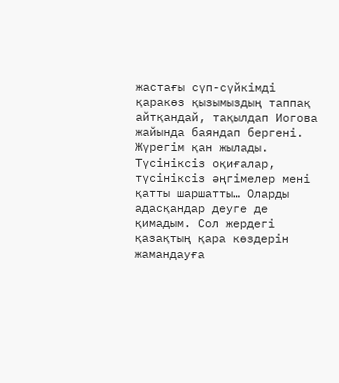жастағы сүп-сүйкімді қаракөз қызымыздың таппақ айтқандай, тақылдап Иогова жайында баяндап бергені. Жүрегім қан жылады. Түсініксіз оқиғалар, түсініксіз әңгімелер мені қатты шаршатты… Оларды адасқандар деуге де қимадым. Сол жердегі қазақтың қара көздерін жамандауға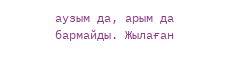аузым да, арым да бармайды. Жылаған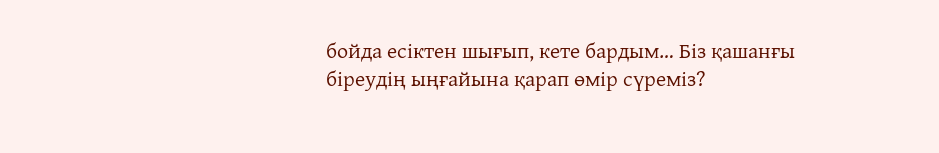бойда есіктен шығып, кете бардым… Біз қашанғы біреудің ыңғайына қарап өмір сүреміз?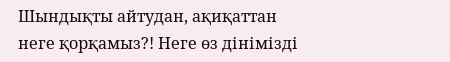Шындықты айтудан, ақиқаттан неге қорқамыз?! Неге өз дінімізді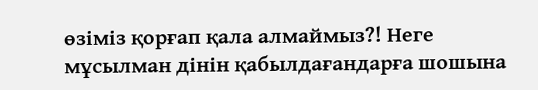өзіміз қорғап қала алмаймыз?! Неге мұсылман дінін қабылдағандарға шошына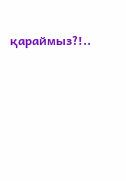қараймыз?!..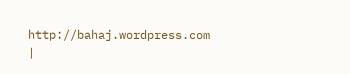http://bahaj.wordpress.com
|